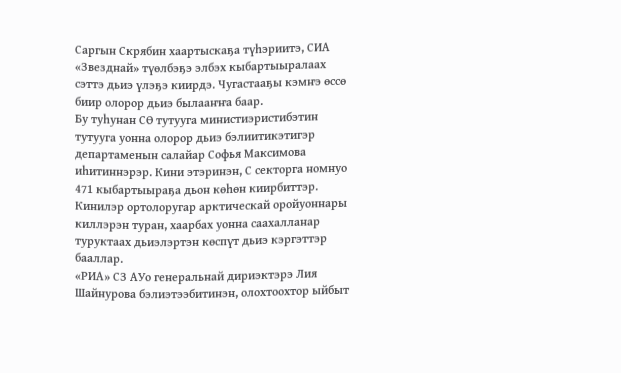Саргын Скрябин хаартыскаҕа түһэриитэ, СИА
«Звезднай» түөлбэҕэ элбэх кыбартыыралаах сэттэ дьиэ үлэҕэ киирдэ. Чугастааҕы кэмҥэ өссө биир олорор дьиэ былааҥҥа баар.
Бу туһунан СӨ тутууга министиэристибэтин тутууга уонна олорор дьиэ бэлиитикэтигэр департаменын салайар Софья Максимова иһитиннэрэр. Кини этэринэн, С секторга номнуо 471 кыбартыыраҕа дьон көһөн киирбиттэр. Кинилэр ортолоругар арктическай оройуоннары киллэрэн туран, хаарбах уонна саахалланар туруктаах дьиэлэртэн көспүт дьиэ кэргэттэр бааллар.
«РИА» СЗ АУо генеральнай дириэктэрэ Лия Шайнурова бэлиэтээбитинэн, олохтоохтор ыйбыт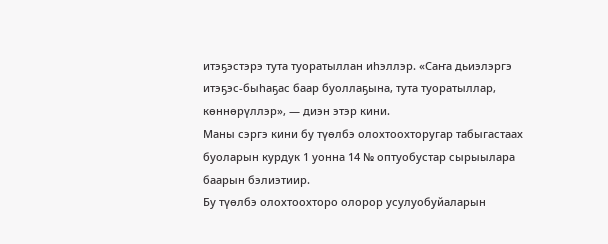итэҕэстэрэ тута туоратыллан иһэллэр. «Саҥа дьиэлэргэ итэҕэс-быһаҕас баар буоллаҕына, тута туоратыллар, көннөрүллэр», — диэн этэр кини.
Маны сэргэ кини бу түөлбэ олохтоохторугар табыгастаах буоларын курдук 1 уонна 14 № оптуобустар сырыылара баарын бэлиэтиир.
Бу түөлбэ олохтоохторо олорор усулуобуйаларын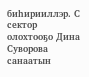биһирииллэр. С сектор олохтооҕо Дина Суворова санаатын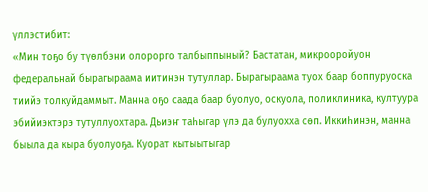үллэстибит:
«Мин тоҕо бу түөлбэни олорорго талбыппыный? Бастатан, микрооройуон федеральнай бырагыраама иитинэн тутуллар. Бырагыраама туох баар боппуруоска тиийэ толкуйдаммыт. Манна оҕо саада баар буолуо, оскуола, поликлиника, култуура эбийиэктэрэ тутуллуохтара. Дьиэҥ таһыгар үлэ да булуохха сөп. Иккиһинэн, манна быыла да кыра буолуоҕа. Куорат кытыытыгар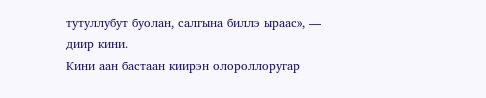тутуллубут буолан, салгына биллэ ыраас», — диир кини.
Кини аан бастаан киирэн олороллоругар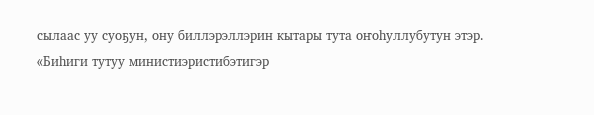сылаас уу суоҕун, ону биллэрэллэрин кытары тута оҥоһуллубутун этэр.
«Биһиги тутуу министиэристибэтигэр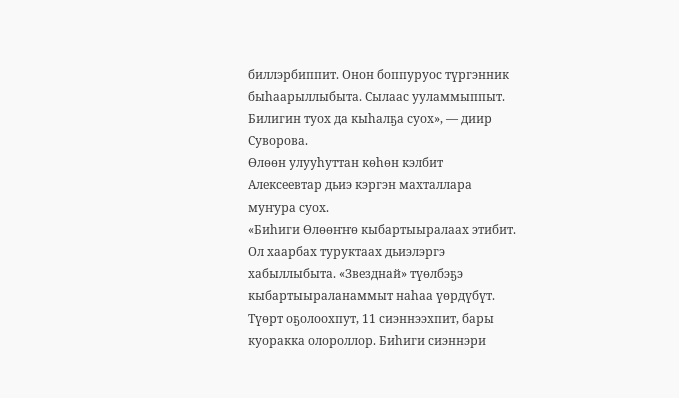биллэрбиппит. Онон боппуруос түргэнник быһаарыллыбыта. Сылаас ууламмыппыт. Билигин туох да кыһалҕа суох», — диир Суворова.
Өлөөн улууһуттан көһөн кэлбит Алексеевтар дьиэ кэргэн махталлара муҥура суох.
«Биһиги Өлөөҥҥө кыбартыыралаах этибит. Ол хаарбах туруктаах дьиэлэргэ хабыллыбыта. «Звезднай» түөлбэҕэ кыбартыыраланаммыт наһаа үөрдүбүт. Түөрт оҕолоохпут, 11 сиэннээхпит, бары куоракка олороллор. Биһиги сиэннэри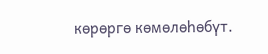көрөргө көмөлөһөбүт.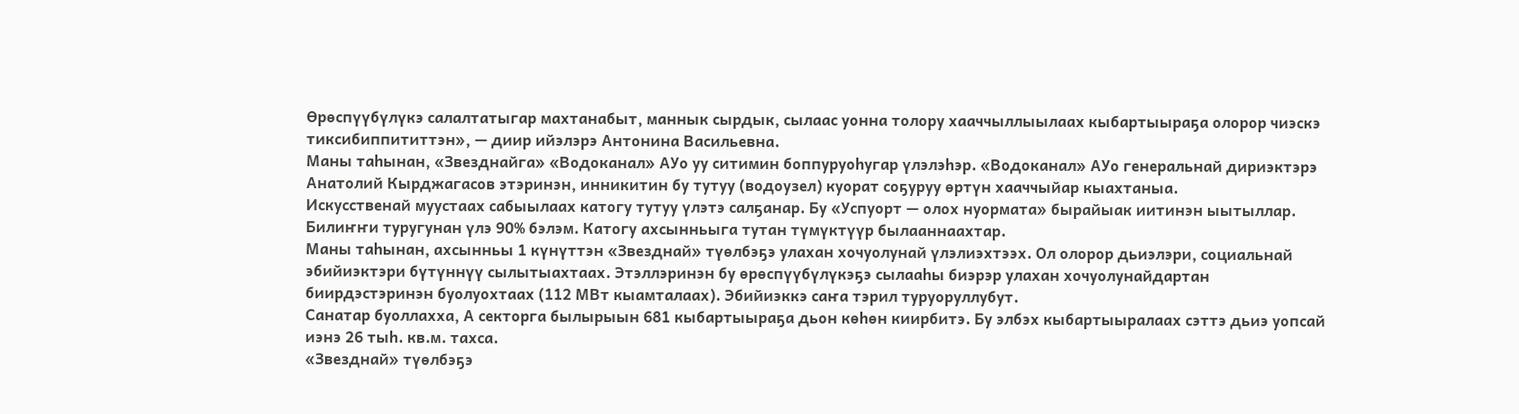Өрөспүүбүлүкэ салалтатыгар махтанабыт, маннык сырдык, сылаас уонна толору хааччыллыылаах кыбартыыраҕа олорор чиэскэ тиксибиппититтэн», — диир ийэлэрэ Антонина Васильевна.
Маны таһынан, «Звезднайга» «Водоканал» АУо уу ситимин боппуруоһугар үлэлэһэр. «Водоканал» АУо генеральнай дириэктэрэ Анатолий Кырджагасов этэринэн, инникитин бу тутуу (водоузел) куорат соҕуруу өртүн хааччыйар кыахтаныа.
Искусственай муустаах сабыылаах катогу тутуу үлэтэ салҕанар. Бу «Успуорт — олох нуормата» бырайыак иитинэн ыытыллар. Билиҥҥи туругунан үлэ 90% бэлэм. Катогу ахсынньыга тутан түмүктүүр былааннаахтар.
Маны таһынан, ахсынньы 1 күнүттэн «Звезднай» түөлбэҕэ улахан хочуолунай үлэлиэхтээх. Ол олорор дьиэлэри, социальнай эбийиэктэри бүтүннүү сылытыахтаах. Этэллэринэн бу өрөспүүбүлүкэҕэ сылааһы биэрэр улахан хочуолунайдартан биирдэстэринэн буолуохтаах (112 МВт кыамталаах). Эбийиэккэ саҥа тэрил туруоруллубут.
Санатар буоллахха, А секторга былырыын 681 кыбартыыраҕа дьон көһөн киирбитэ. Бу элбэх кыбартыыралаах сэттэ дьиэ уопсай иэнэ 26 тыһ. кв.м. тахса.
«Звезднай» түөлбэҕэ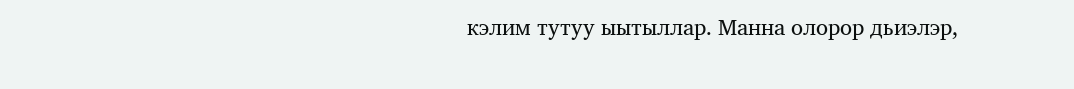кэлим тутуу ыытыллар. Манна олорор дьиэлэр,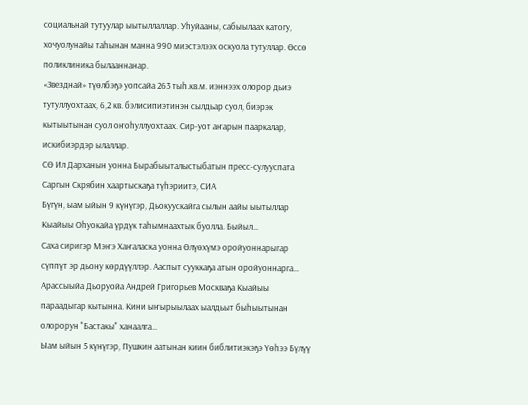социальнай тутуулар ыытыллаллар. Уһуйааны, сабыылаах катогу, хочуолунайы таһынан манна 990 миэстэлээх оскуола тутуллар. Өссө поликлиника былааннанар.
«Звезднай» түөлбэҕэ уопсайа 263 тыһ.кв.м. иэннээх олорор дьиэ тутуллуохтаах, 6,2 кв. бэлисипиэтинэн сылдьар суол, биэрэк кытыытынан суол оҥоһуллуохтаах. Сир-уот аҥарын пааркалар, искибиэрдэр ылаллар.
СӨ Ил Дарханын уонна Бырабыыталыстыбатын пресс-сулууспата
Саргын Скрябин хаартыскаҕа түһэриитэ, СИА
Бүгүн, ыам ыйын 9 күнүгэр, Дьокуускайга сылын аайы ыытыллар Кыайыы Оһуокайа үрдүк таһымнаахтык буолла. Быйыл…
Саха сиригэр Мэҥэ Хаҥаласка уонна Өлүөхүмэ оройуоннарыгар сүппүт эр дьону көрдүүллэр. Ааспыт сууккаҕа атын оройуоннарга…
Арассыыйа Дьоруойа Андрей Григорьев Москваҕа Кыайыы параадыгар кытынна. Кини ыҥырыылаах ыалдьыт быһыытынан олорорун "Бастакы" ханаалга…
Ыам ыйын 5 күнүгэр, Пушкин аатынан киин библитиэкэҕэ Үөһээ Бүлүү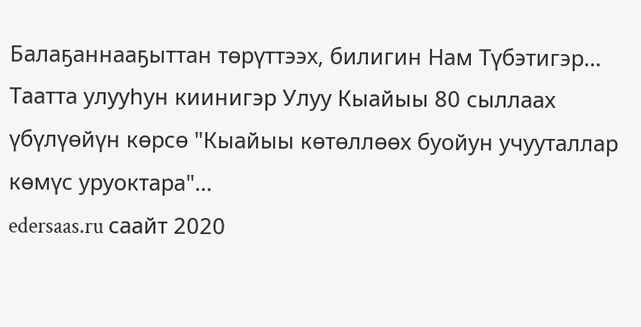Балаҕаннааҕыттан төрүттээх, билигин Нам Түбэтигэр…
Таатта улууһун киинигэр Улуу Кыайыы 80 сыллаах үбүлүөйүн көрсө "Кыайыы көтөллөөх буойун учууталлар көмүс уруоктара"…
edersaas.ru саайт 2020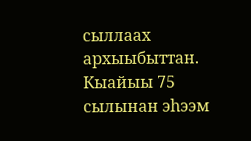сыллаах архыыбыттан. Кыайыы 75 сылынан эһээм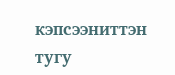кэпсээниттэн тугу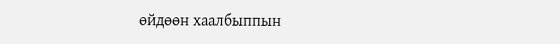өйдөөн хаалбыппын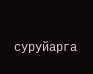суруйарга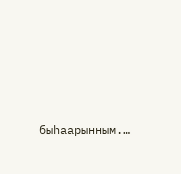быһаарынным.…